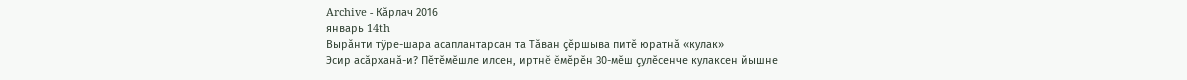Archive - Кăрлач 2016
январь 14th
Вырăнти тÿре-шара асаплантарсан та Тăван çĕршыва питĕ юратнă «кулак»
Эсир асăрханă-и? Пĕтĕмĕшле илсен, иртнĕ ĕмĕрĕн 30-мĕш çулĕсенче кулаксен йышне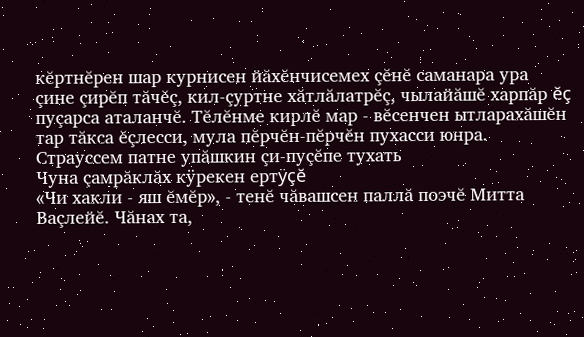кĕртнĕрен шар курнисен йăхĕнчисемех çĕнĕ саманара ура çине çирĕп тăчĕç, кил-çуртне хăтлăлатрĕç, чылайăшĕ харпăр ĕç пуçарса аталанчĕ. Тĕлĕнме кирлĕ мар - вĕсенчен ытларахăшĕн тар тăкса ĕçлесси, мула пĕрчĕн-пĕрчĕн пухасси юнра.
Страуссем патне упăшкин çи-пуçĕпе тухать
Чуна çамрăклăх кÿрекен ертÿçĕ
«Чи хакли - яш ĕмĕр», - тенĕ чăвашсен паллă поэчĕ Митта Ваçлейĕ. Чăнах та,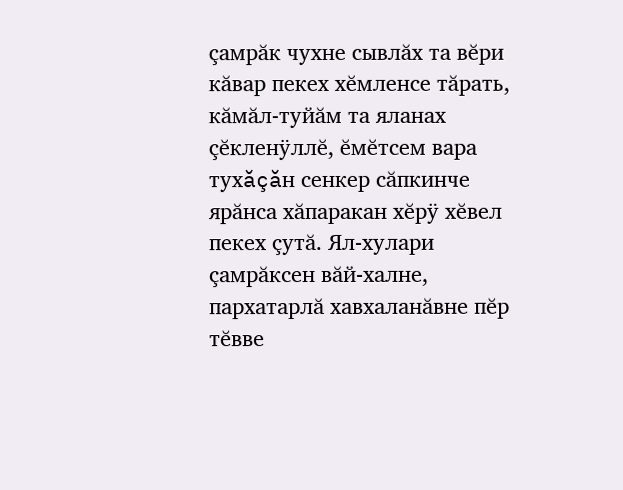çамрăк чухне сывлăх та вĕри кăвар пекех хĕмленсе тăрать, кăмăл-туйăм та яланах çĕкленÿллĕ, ĕмĕтсем вара тухăçăн сенкер сăпкинче ярăнса хăпаракан хĕрÿ хĕвел пекех çутă. Ял-хулари çамрăксен вăй-халне, пархатарлă хавхаланăвне пĕр тĕвве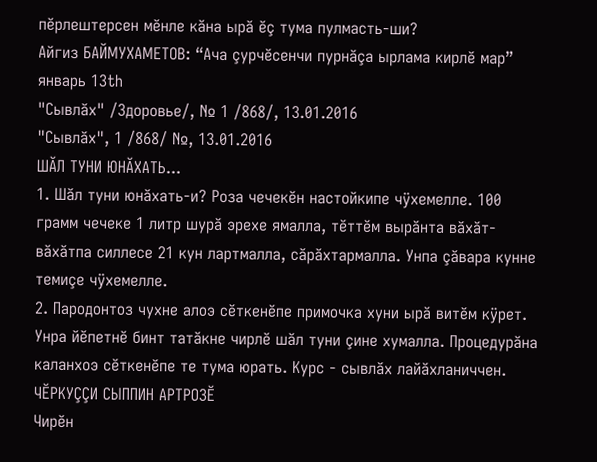пĕрлештерсен мĕнле кăна ырă ĕç тума пулмасть-ши?
Айгиз БАЙМУХАМЕТОВ: “Ача çурчĕсенчи пурнăçа ырлама кирлĕ мар”
январь 13th
"Сывлăх" /Здоровье/, № 1 /868/, 13.01.2016
"Сывлăх", 1 /868/ №, 13.01.2016
ШĂЛ ТУНИ ЮНĂХАТЬ...
1. Шăл туни юнăхать-и? Роза чечекĕн настойкипе чÿхемелле. 100 грамм чечеке 1 литр шурă эрехе ямалла, тĕттĕм вырăнта вăхăт-вăхăтпа силлесе 21 кун лартмалла, сăрăхтармалла. Унпа çăвара кунне темиçе чÿхемелле.
2. Пародонтоз чухне алоэ сĕткенĕпе примочка хуни ырă витĕм кÿрет. Унра йĕпетнĕ бинт татăкне чирлĕ шăл туни çине хумалла. Процедурăна каланхоэ сĕткенĕпе те тума юрать. Курс - сывлăх лайăхланиччен.
ЧĔРКУÇÇИ СЫППИН АРТРОЗĔ
Чирĕн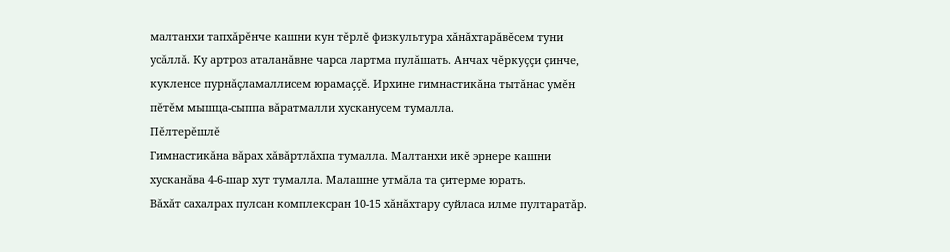малтанхи тапхăрĕнче кашни кун тĕрлĕ физкультура хăнăхтарăвĕсем туни усăллă. Ку артроз аталанăвне чарса лартма пулăшать. Анчах чĕркуççи çинче, кукленсе пурнăçламаллисем юрамаççĕ. Ирхине гимнастикăна тытăнас умĕн пĕтĕм мышца-сыппа вăратмалли хусканусем тумалла.
Пĕлтерĕшлĕ
Гимнастикăна вăрах хăвăртлăхпа тумалла. Малтанхи икĕ эрнере кашни хусканăва 4-6-шар хут тумалла. Малашне утмăла та çитерме юрать.
Вăхăт сахалрах пулсан комплексран 10-15 хăнăхтару суйласа илме пултаратăр.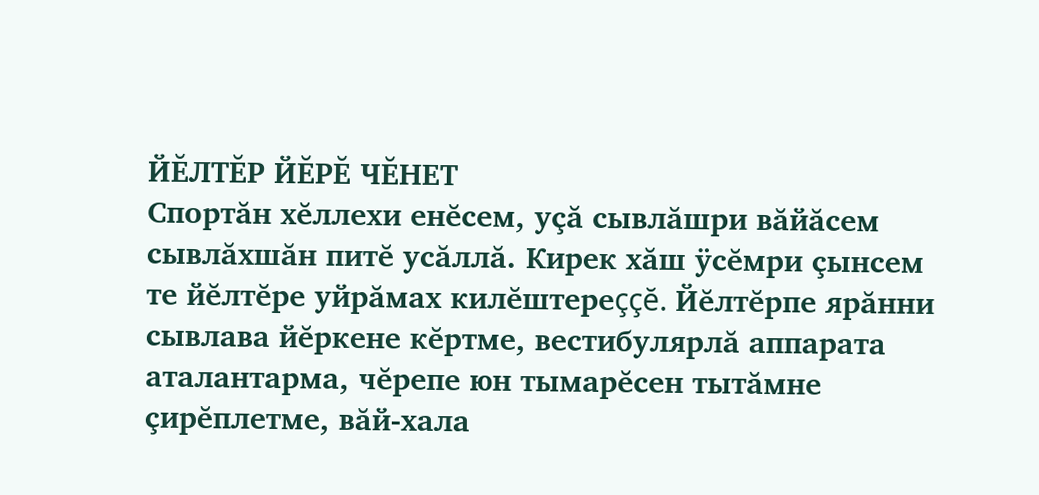ЙĔЛТĔР ЙĔРĔ ЧĔНЕТ
Спортăн хĕллехи енĕсем, уçă сывлăшри вăйăсем сывлăхшăн питĕ усăллă. Кирек хăш ÿсĕмри çынсем те йĕлтĕре уйрăмах килĕштереççĕ. Йĕлтĕрпе ярăнни сывлава йĕркене кĕртме, вестибулярлă аппарата аталантарма, чĕрепе юн тымарĕсен тытăмне çирĕплетме, вăй-хала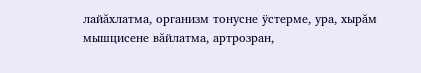лайăхлатма, организм тонусне ÿстерме, ура, хырăм мышцисене вăйлатма, артрозран,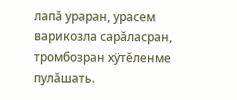лапă ураран, урасем варикозла сарăласран, тромбозран хÿтĕленме пулăшать.